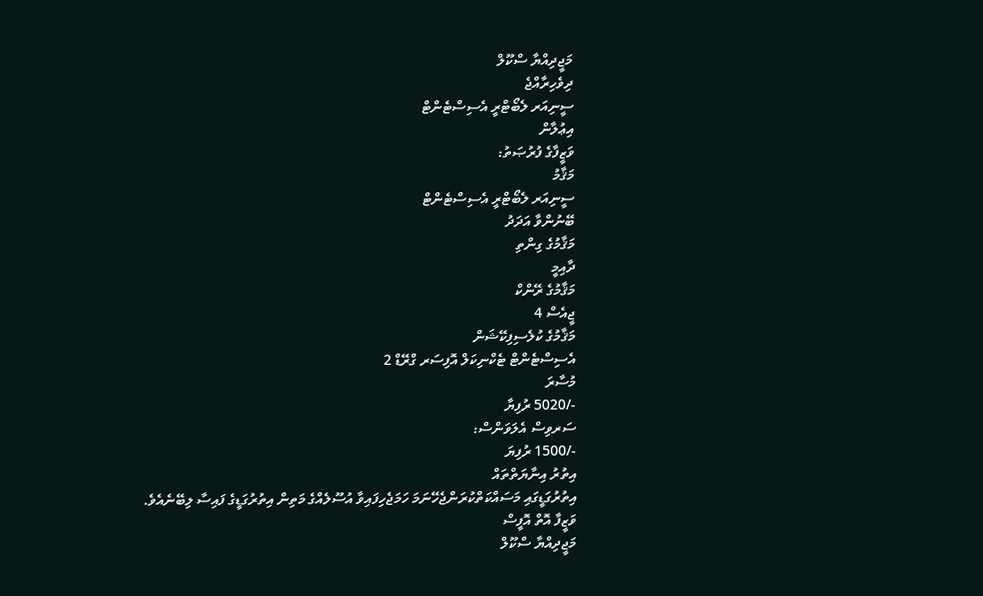މަޖީދިއްޔާ ސްކޫލް
ދިވެހިރާއްޖެ
ސީނިއަރ ލެބޯޓްރީ އެސިސްޓެންޓް
އިޢުލާން
ވަޒީފާގެ ފުރުޞަތު:
މަޤާމު
ސީނިއަރ ލެބޯޓްރީ އެސިސްޓެންޓް
ބޭނުންވާ އަދަދު
މަޤާމުގެ ގިންތި
ދާއިމީ
މަޤާމުގެ ރޭންކް
ޖީއެސް 4
މަޤާމުގެ ކުލެސިފިކޭޝަން
އެސިސްޓެންޓް ޓެކްނިކަލް އޮފިސަރ ގްރޭޑް 2
މުސާރަ
-/5020 ރުފިޔާ
ސަރވިސް އެލަވަންސް:
-/1500 ރުފިޔަ
އިތުރު އިނާޔަތްތައް
އިތުރުގަޑީގައި މަސައްކަތްކުރަންޖެހޭނަމަ ހަމަޖެހިފައިވާ އުސޫލެއްގެ މަތިން އިތުރުގަޑީގެ ފައިސާ ލިބޭނެއެވެ.
ވަޒީފާ އޮތް އޮފީސް
މަޖީދިއްޔާ ސްކޫލް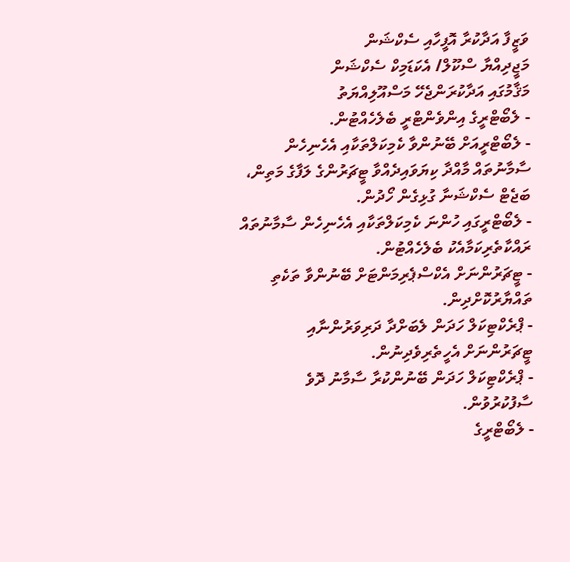ވަޒީފާ އަދާކުރާ އޮފީހާއި ސެކްޝަން
މަޖީދިއްޔާ ސްކޫލް/ އެކަޑަމިކް ސެކްޝަން
މަޤާމުގައި އަދާކުރަންޖެހޭ މަސްއޫލިއްޔަތު
- ލެބޯޓްރީގެ އިންވެންޓްރީ ބެލެހެއްޓުން.
- ލެބޯޓްރީއަށް ބޭނުންވާ ކެމިކަލްތަކާއި އެހެނިހެން ސާމާނުތައް މާއްދާ ކިޔަވައިދެއްވާ ޓީޗަރުންގެ ލަފާގެ މަތިން، ބަޖެޓް ސެކްޝަނާ ގުޅިގެން ހޯދުން.
- ލެބޯޓްރީގައި ހުންނަ ކެމިކަލްތަކާއި އެހެނިހެން ސާމާނުތައް ރައްކާތެރިކަމާއެކު ބެލެހެއްޓުން.
- ޓީޗަރުންނަށް އެކްސްޕެރިމަންޓަށް ބޭނުންވާ ތަކެތި ތައްޔާރުކޮށްދިން.
- ޕްރެކްޓިކަލް ހަދަން ލެބަށްދާ ދަރިވަރުންނާއި ޓީޗަރުންނަށް އެހީތެރިވެދިނުން.
- ޕްރެކްޓިކަލް ހަދަން ބޭނުންކުރާ ސާމާނު ދޮވެ ސާފުކުރުވުން.
- ލެބޯޓްރީގެ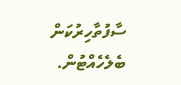ސާފުތާހިރުކަން ބެލެހެއްޓުން.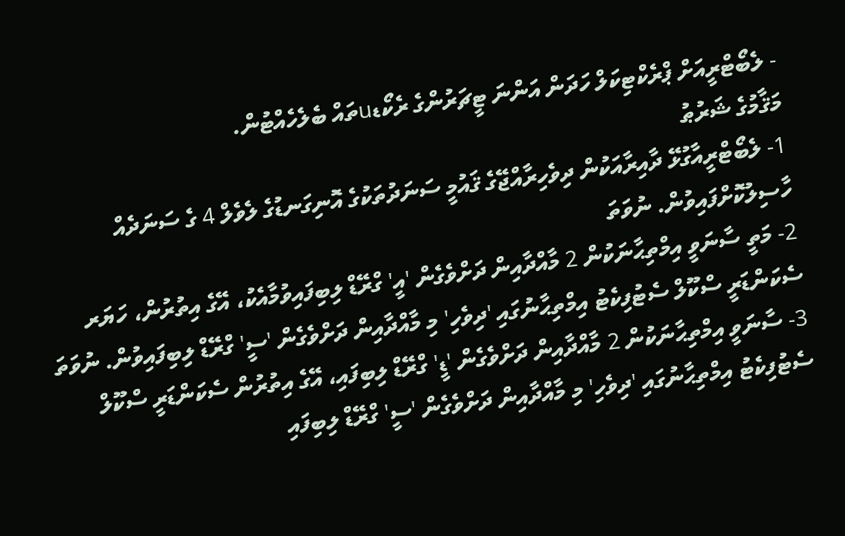- ލެބޯޓްރީއަށް ޕްރެކްޓިކަލް ހަދަން އަންނަ ޓީޗަރުންގެ ރެކޯޑuތައް ބެލެހެއްޓުން.
މަޤާމުގެ ޝަރުޠު
1- ލެބޯޓްރީއާގުޅޭ ދާއިރާއަކުން ދިވެހިރާއްޖޭގެ ޤައުމީ ސަނަދުތަކުގެ އޮނިގަނޑުގެ ލެވެލް 4 ގެ ސަނަދެއް ހާސިލުކޮށްފައިވުން. ނުވަތަ
2- މަތީ ސާނަވީ އިމްތިޙާނަކުން 2 މާއްދާއިން ދަށްވެގެން 'އީ' ގްރޭޑް ލިބިފައިވުމާއެކު، އޭގެ އިތުރުން، ހަޔަރ ސެކަންޑަރީ ސްކޫލް ސެޓުފިކެޓު އިމްތިޙާނުގައި 'ދިވެހި' މި މާއްދާއިން ދަށްވެގެން 'ސީ' ގްރޭޑް ލިބިފައިވުން. ނުވަތަ
3- ސާނަވީ އިމްތިޙާނަކުން 2 މާއްދާއިން ދަށްވެގެން 'ޑީ' ގްރޭޑް ލިބިފައި، އޭގެ އިތުރުން ސެކަންޑަރީ ސްކޫލް ސެޓުފިކެޓު އިމްތިޙާނުގައި 'ދިވެހި' މި މާއްދާއިން ދަށްވެގެން 'ސީ' ގްރޭޑް ލިބިފައި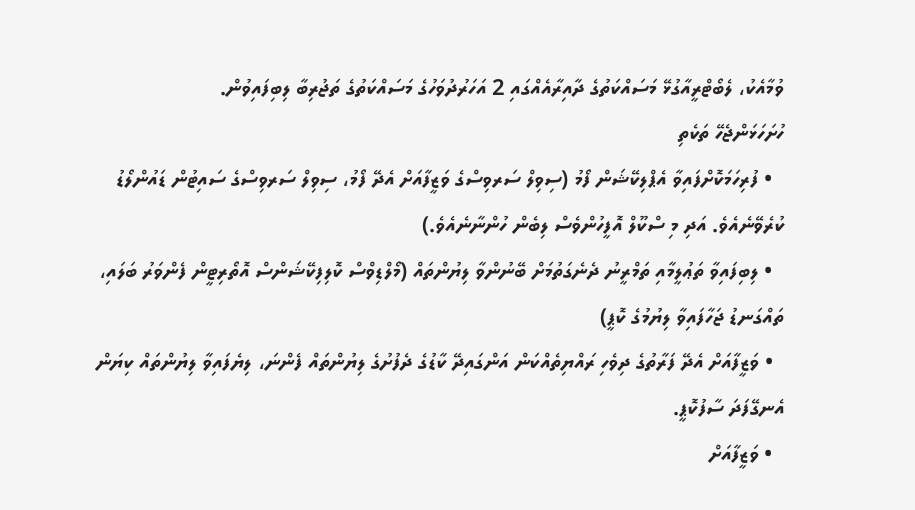ވުމާއެކު، ލެބޯޓްރީއާގުޅޭ މަސައްކަތުގެ ދާއިރާއެއްގައި 2 އަހަރުދުވަހުގެ މަސައްކަތުގެ ތަޖުރިބާ ލިބިފައިވުން.
ހުށަހަޅަންޖެހޭ ތަކެތި
  • ފުރިހަމަކޮށްފައިވާ އެޕްލިކޭޝަން ފޯމު (ސިވިލް ސަރވިސްގެ ވަޒީފާއަށް އެދޭ ފޯމު، ސިވިލް ސަރވިސްގެ ސައިޓުން ޑައުންލޯޑު ކުރެވޭނެއެވެ. އަދި މި ސްކޫލް އޮފީހުންވެސް ލިބެން ހުންނާނެއެވެ.)
  • ލިބިފައިވާ ތަޢުލީމާއި ތަމްރީނު ދެނެގަތުމަށް ބޭނުންވާ ލިޔުންތައް (މޯލްޑިވްސް ކޮލިފިކޭޝަންސް އޮތޯރިޓީން ފެންވަރު ބަލައި، ތައްގަނޑު ޖަހާފައިވާ ލިޔުމުގެ ކޮޕީ)
  • ވަޒީފާއަށް އެދޭ ފަރާތުގެ ދިވެހި ރައްޔިތެއްކަން އަންގައިދޭ ކާޑުގެ ދެފުށުގެ ލިޔުންތައް ފެންނަ، ލިޔެފައިވާ ލިޔުންތައް ކިޔަން އެނގޭފަދަ ސާފުކޮޕީ.
  • ވަޒީފާއަށް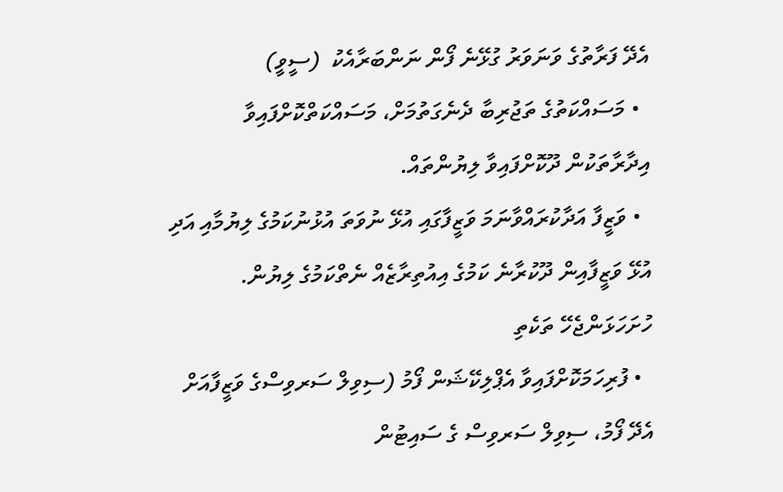އެދޭ ފަރާތުގެ ވަނަވަރު ގުޅޭނެ ފޯން ނަންބަރާއެކު  (ސީވީ)
  • މަސައްކަތުގެ ތަޖުރިބާ ދެނެގަތުމަށް، މަސައްކަތްކޮށްފައިވާ އިދާރާތަކުން ދޫކޮށްފައިވާ ލިޔުންތައް.
  • ވަޒީފާ އަދާކުރައްވާނަމަ ވަޒީފާގައި އުޅޭ ނުވަތަ އުޅުނުކަމުގެ ލިޔުމާއި އަދި އުޅޭ ވަޒީފާއިން ދޫކުރާނެ ކަމުގެ އިއުތިރާޒެއް ނެތްކަމުގެ ލިޔުން.
ހުށަހަޅަންޖެހޭ ތަކެތި
  • ފުރިހަމަކޮށްފައިވާ އެޕްލިކޭޝަން ފޯމު (ސިވިލް ސަރވިސްގެ ވަޒީފާއަށް އެދޭ ފޯމު، ސިވިލް ސަރވިސް ގެ ސައިޓުން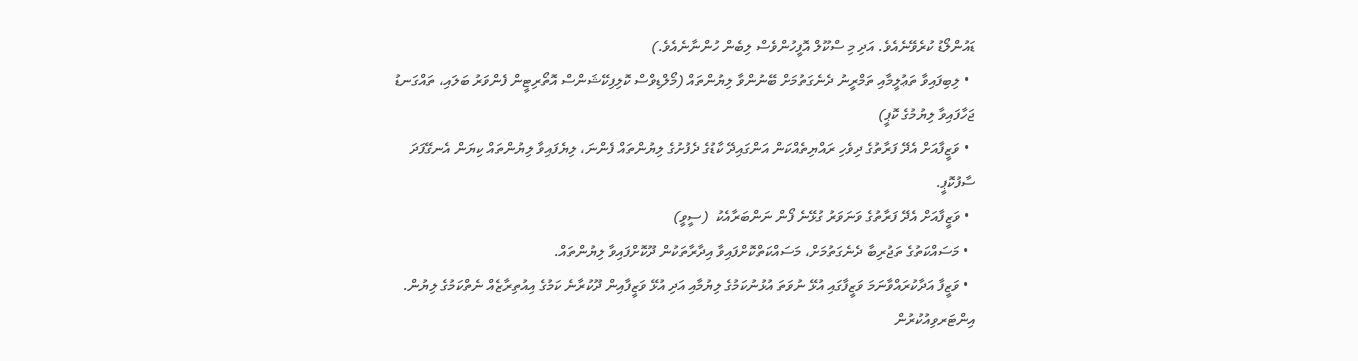ޑައުންލޯޑު ކުރެވޭނެއެވެ. އަދި މި ސްކޫލް އޮފީހުންވެސް ލިބެން ހުންނާނެއެވެ.)
  • ލިބިފައިވާ ތަޢުލީމާއި ތަމްރީނު ދެނެގަތުމަށް ބޭނުންވާ ލިޔުންތައް (މޯލްޑިވްސް ކޮލިފިކޭޝަންސް އޮތޯރިޓީން ފެންވަރު ބަލައި، ތައްގަނޑު ޖަހާފައިވާ ލިޔުމުގެ ކޮޕީ)
  • ވަޒީފާއަށް އެދޭ ފަރާތުގެ ދިވެހި ރައްޔިތެއްކަން އަންގައިދޭ ކާޑުގެ ދެފުށުގެ ލިޔުންތައް ފެންނަ، ލިޔެފައިވާ ލިޔުންތައް ކިޔަން އެނގޭފަދަ ސާފުކޮޕީ.
  • ވަޒީފާއަށް އެދޭ ފަރާތުގެ ވަނަވަރު ގުޅޭނެ ފޯން ނަންބަރާއެކު  (ސީވީ)
  • މަސައްކަތުގެ ތަޖުރިބާ ދެނެގަތުމަށް، މަސައްކަތްކޮށްފައިވާ އިދާރާތަކުން ދޫކޮށްފައިވާ ލިޔުންތައް.
  • ވަޒީފާ އަދާކުރައްވާނަމަ ވަޒީފާގައި އުޅޭ ނުވަތަ އުޅުނުކަމުގެ ލިޔުމާއި އަދި އުޅޭ ވަޒީފާއިން ދޫކުރާނެ ކަމުގެ އިއުތިރާޒެއް ނެތްކަމުގެ ލިޔުން.
އިންޓަރވިއުކުރުން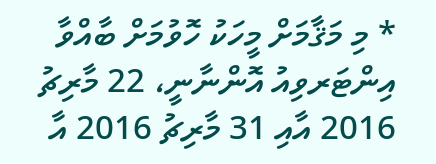* މި މަޤާމަށް މީހަކު ހޮވުމަށް ބާއްވާ އިންޓަރވިއު އޮންނާނީ، 22 މާރިޗު 2016 އާއި 31 މާރިޗު 2016 އާ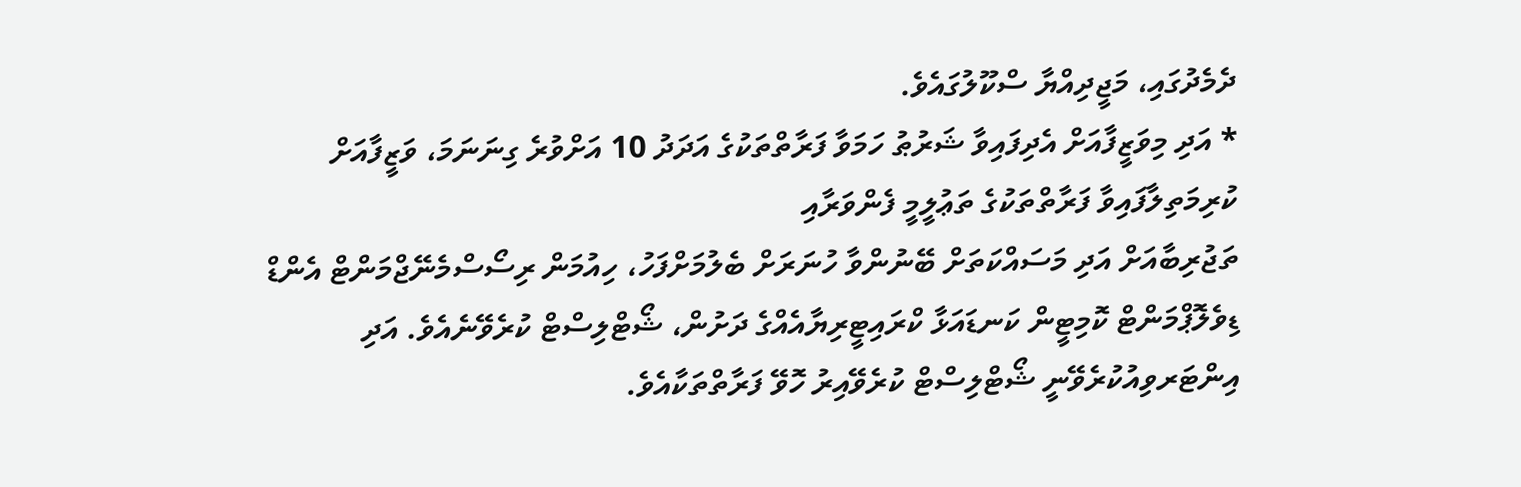ދެމެދުގައި، މަޖީދިއްޔާ ސްކޫލުގައެވެ.
* އަދި މިވަޒީފާއަށް އެދިފައިވާ ޝަރުޠު ހަމަވާ ފަރާތްތަކުގެ އަދަދު 10 އަށްވުރެ ގިނަނަމަ، ވަޒީފާއަށް ކުރިމަތިލާފައިވާ ފަރާތްތަކުގެ ތަޢުލީމީ ފެންވަރާއި
ތަޖުރިބާއަށް އަދި މަސައްކަތަށް ބޭނުންވާ ހުނަރަށް ބެލުމަށްފަހު، ހިއުމަން ރިސޯސްމެނޭޖްމަންޓް އެންޑް ޑިވެލޮޕްމަންޓް ކޮމިޓީން ކަނޑައަޅާ ކްރައިޓީރިޔާއެއްގެ ދަށުން، ޝޯޓްލިސްޓް ކުރެވޭނެއެވެ. އަދި އިންޓަރވިއުކުރެވޭނީ ޝޯޓްލިސްޓް ކުރެވޭއިރު ހޮވޭ ފަރާތްތަކާއެވެ.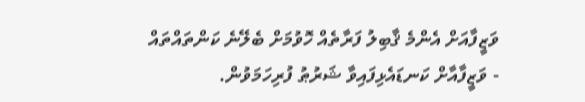ވަޒީފާއަށް އެންމެ ޤާބިލު ފަރާތެއް ހޮވުމަށް ބެލޭނެ ކަންތައްތައް
- ވަޒީފާއާށް ކަނޑައެޅިފައިވާ ޝަރުޠު ފުރިހަމަވުން.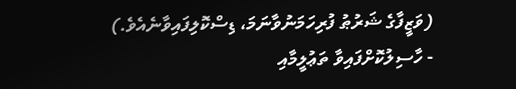(ވަޒީފާގެ ޝަރުޠު ފުރިހަމަނުވާނަމަ، ޑިސްކޮލިފައިވާނެއެވެ.)
- ހާސިލުކޮށްފައިވާ ތަޢުލީމާއި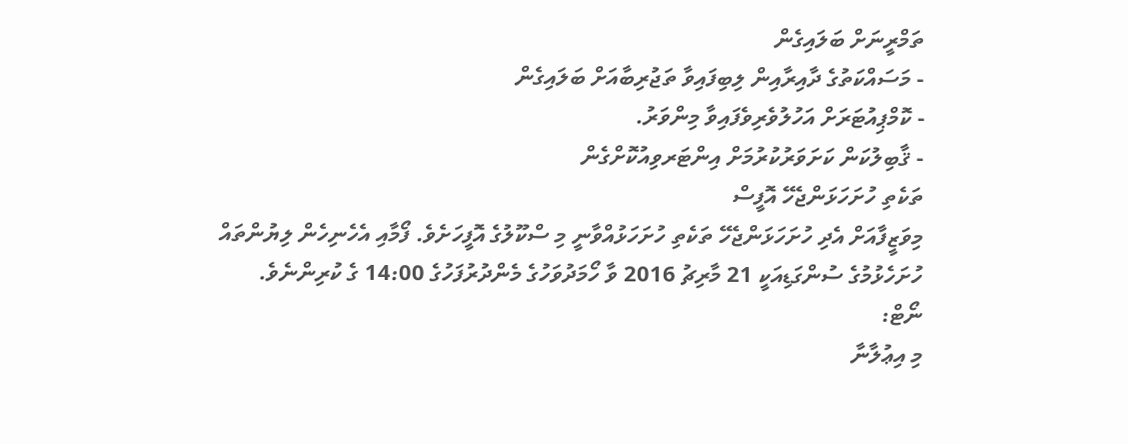ތަމްރީނަށް ބަލައިގެން
- މަސައްކަތުގެ ދާއިރާއިން ލިބިފައިވާ ތަޖުރިބާއަށް ބަލައިގެން
- ކޮމްޕިއުޓަރަށް އަހުލުވެރިވެފައިވާ މިންވަރު.
- ޤާބިލުކަން ކަށަވަރުކުރުމަށް އިންޓަރވިއުކޮށްގެން
ތަކެތި ހުށަހަޅަންޖެހޭ އޮފީސް
މިވަޒީފާއަށް އެދި ހުށަހަޅަންޖެހޭ ތަކެތި ހުށަހަޅުއްވާނީ މި ސްކޫލުގެ އޮފީހަށެވެ. ފޯމާއި އެހެނިހެން ލިޔުންތައް ހުށަހެޅުމުގެ ސުންގަޑިއަކީ 21 މާރިޗު 2016 ވާ ހޯމަދުވަހުގެ މެންދުރުފަހުގެ 14:00 ގެ ކުރިންނެވެ.
ނޯޓް:
މި އިޢުލާނާ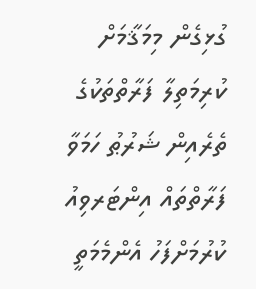ގުޅިގެން މިމަޤާމަށް ކުރިމަތިލާ ފަރާތްތަކުގެ ތެރެއިން ޝަރުޠު ހަމަވާ ފަރާތްތައް އިންޓަރވިއު ކުރުމަށްފަހު އެންމެމަތީ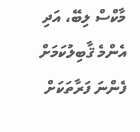މާކްސް ލިބޭ، އަދި އެންމެ ޤާބިލުކަމަށް ފެންނަ ފަރާތަކަށް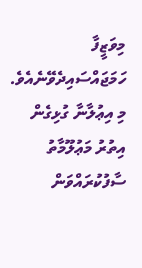މިވަޒީފާ ހަމަޖައްސައިދެވޭނެއެވެ. މި އިޢުލާނާ ގުޅިގެން އިތުރު މަޢުލޫމާތު ސާފުކުރައްވަން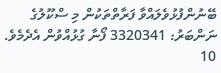ބޭނުންފުޅުވެލައްވާ ފަރާތްތަކުން މި ސްކޫލުގެ ނަންބަރު: 3320341 ފޯނާ ގުޅުއްވުން އެދެމެވެ.
10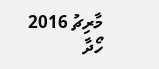މާރިޗު 2016
ހޯދާ